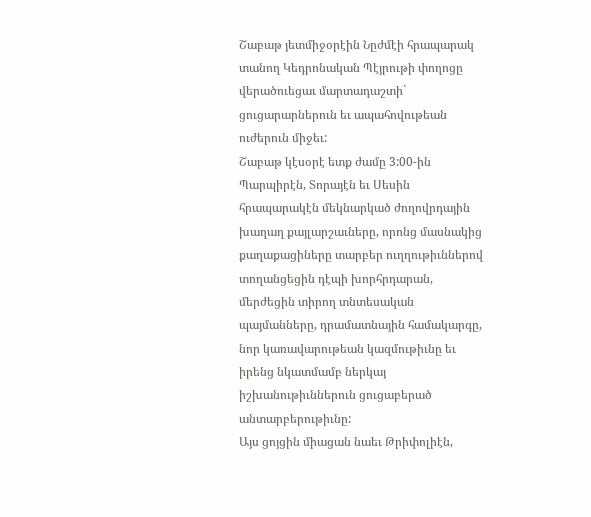Շաբաթ յետմիջօրէին Նըժմէի հրապարակ տանող Կեդրոնական Պէյրութի փողոցը վերածուեցաւ մարտադաշտի` ցուցարարներուն եւ ապահովութեան ուժերուն միջեւ:
Շաբաթ կէսօրէ ետք ժամը 3:00-ին Պարպիրէն, Տորայէն եւ Սեսին հրապարակէն մեկնարկած ժողովրդային խաղաղ քայլարշաւները, որոնց մասնակից քաղաքացիները տարբեր ուղղութիւններով տողանցեցին դէպի խորհրդարան, մերժեցին տիրող տնտեսական պայմանները, դրամատնային համակարգը, նոր կառավարութեան կազմութիւնը եւ իրենց նկատմամբ ներկայ իշխանութիւններուն ցուցաբերած անտարբերութիւնը:
Այս ցոյցին միացան նաեւ Թրիփոլիէն,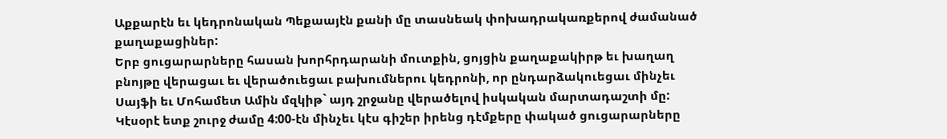Աքքարէն եւ կեդրոնական Պեքաայէն քանի մը տասնեակ փոխադրակառքերով ժամանած քաղաքացիներ:
Երբ ցուցարարները հասան խորհրդարանի մուտքին, ցոյցին քաղաքակիրթ եւ խաղաղ բնոյթը վերացաւ եւ վերածուեցաւ բախումներու կեդրոնի, որ ընդարձակուեցաւ մինչեւ Սայֆի եւ Մոհամետ Ամին մզկիթ` այդ շրջանը վերածելով իսկական մարտադաշտի մը:
Կէսօրէ ետք շուրջ ժամը 4:00-էն մինչեւ կէս գիշեր իրենց դէմքերը փակած ցուցարարները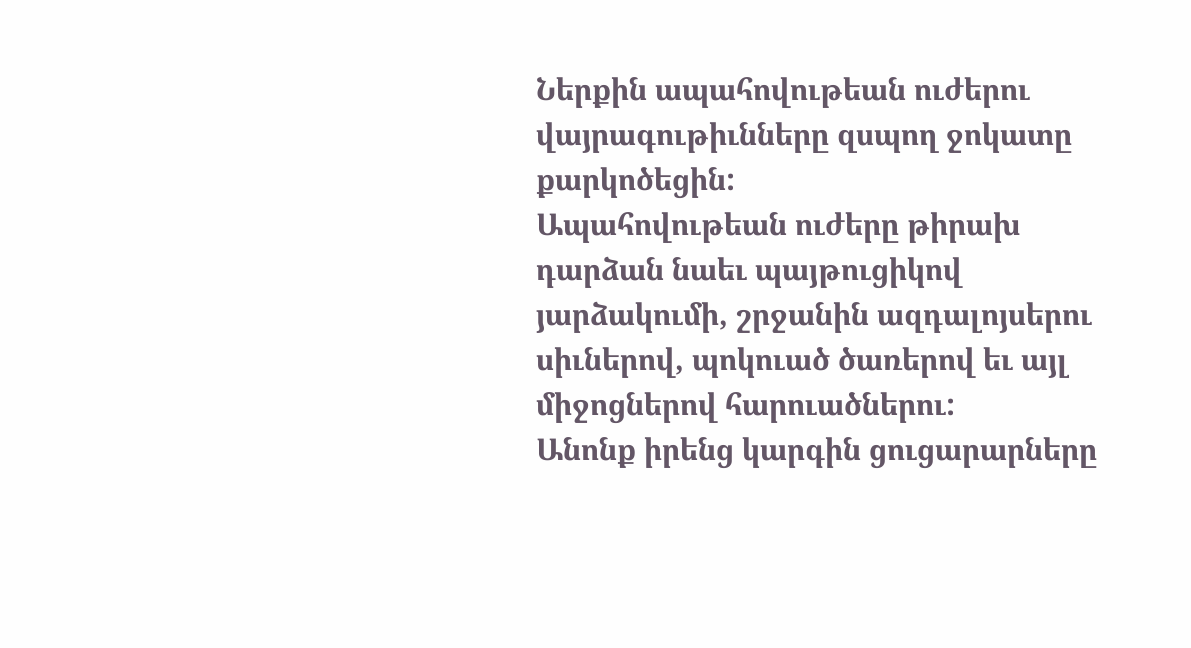Ներքին ապահովութեան ուժերու վայրագութիւնները զսպող ջոկատը քարկոծեցին:
Ապահովութեան ուժերը թիրախ դարձան նաեւ պայթուցիկով յարձակումի, շրջանին ազդալոյսերու սիւներով, պոկուած ծառերով եւ այլ միջոցներով հարուածներու:
Անոնք իրենց կարգին ցուցարարները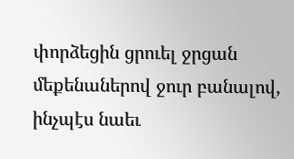փորձեցին ցրուել ջրցան մեքենաներով ջուր բանալով, ինչպէս նաեւ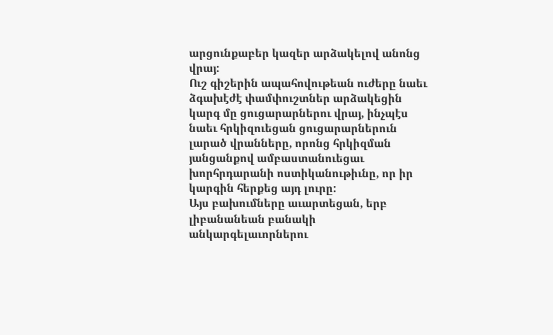արցունքաբեր կազեր արձակելով անոնց վրայ:
Ուշ գիշերին ապահովութեան ուժերը նաեւ ձգախէժէ փամփուշտներ արձակեցին կարգ մը ցուցարարներու վրայ, ինչպէս նաեւ հրկիզուեցան ցուցարարներուն լարած վրանները, որոնց հրկիզման յանցանքով ամբաստանուեցաւ խորհրդարանի ոստիկանութիւնը, որ իր կարգին հերքեց այդ լուրը:
Այս բախումները աւարտեցան, երբ լիբանանեան բանակի անկարգելաւորներու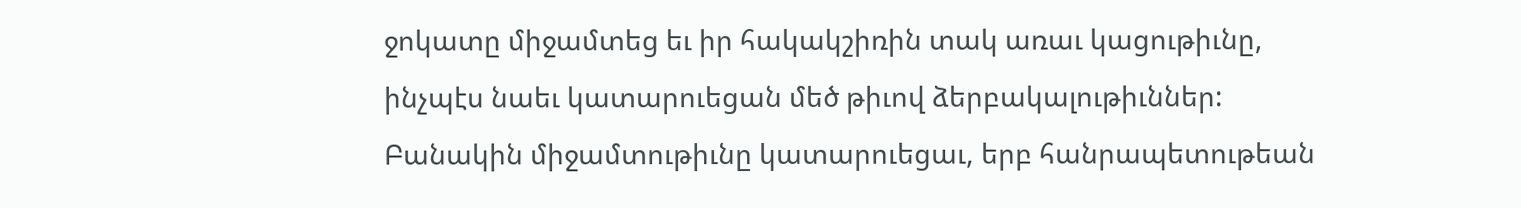ջոկատը միջամտեց եւ իր հակակշիռին տակ առաւ կացութիւնը, ինչպէս նաեւ կատարուեցան մեծ թիւով ձերբակալութիւններ:
Բանակին միջամտութիւնը կատարուեցաւ, երբ հանրապետութեան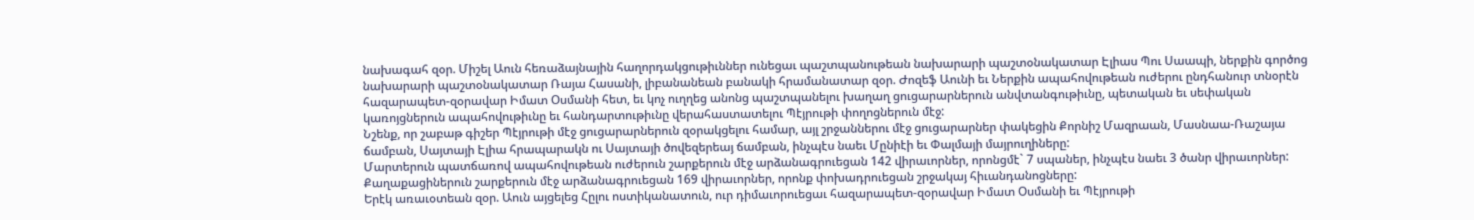նախագահ զօր. Միշել Աուն հեռաձայնային հաղորդակցութիւններ ունեցաւ պաշտպանութեան նախարարի պաշտօնակատար Էլիաս Պու Սաապի, ներքին գործոց նախարարի պաշտօնակատար Ռայա Հասանի, լիբանանեան բանակի հրամանատար զօր. Ժոզեֆ Աունի եւ Ներքին ապահովութեան ուժերու ընդհանուր տնօրէն հազարապետ-զօրավար Իմատ Օսմանի հետ, եւ կոչ ուղղեց անոնց պաշտպանելու խաղաղ ցուցարարներուն անվտանգութիւնը, պետական եւ սեփական կառոյցներուն ապահովութիւնը եւ հանդարտութիւնը վերահաստատելու Պէյրութի փողոցներուն մէջ:
Նշենք, որ շաբաթ գիշեր Պէյրութի մէջ ցուցարարներուն զօրակցելու համար, այլ շրջաններու մէջ ցուցարարներ փակեցին Քորնիշ Մազրաան, Մասնաա-Ռաշայա ճամբան, Սայտայի Էլիա հրապարակն ու Սայտայի ծովեզերեայ ճամբան, ինչպէս նաեւ Մընիէի եւ Փալմայի մայրուղիները:
Մարտերուն պատճառով ապահովութեան ուժերուն շարքերուն մէջ արձանագրուեցան 142 վիրաւորներ, որոնցմէ` 7 սպաներ, ինչպէս նաեւ 3 ծանր վիրաւորներ:
Քաղաքացիներուն շարքերուն մէջ արձանագրուեցան 169 վիրաւորներ, որոնք փոխադրուեցան շրջակայ հիւանդանոցները:
Երէկ առաւօտեան զօր. Աուն այցելեց Հըլու ոստիկանատուն, ուր դիմաւորուեցաւ հազարապետ-զօրավար Իմատ Օսմանի եւ Պէյրութի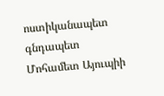ոստիկանապետ գնդապետ Մոհամետ Այուպիի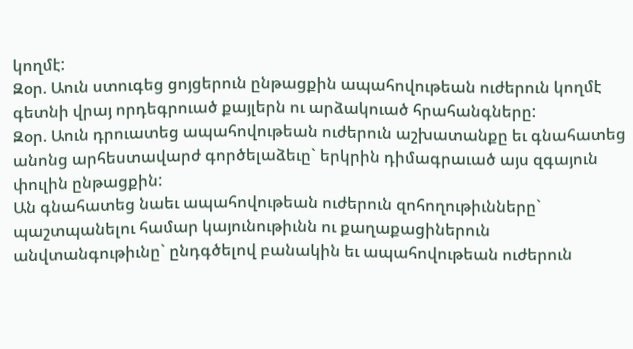կողմէ:
Զօր. Աուն ստուգեց ցոյցերուն ընթացքին ապահովութեան ուժերուն կողմէ գետնի վրայ որդեգրուած քայլերն ու արձակուած հրահանգները:
Զօր. Աուն դրուատեց ապահովութեան ուժերուն աշխատանքը եւ գնահատեց անոնց արհեստավարժ գործելաձեւը` երկրին դիմագրաւած այս զգայուն փուլին ընթացքին:
Ան գնահատեց նաեւ ապահովութեան ուժերուն զոհողութիւնները` պաշտպանելու համար կայունութիւնն ու քաղաքացիներուն անվտանգութիւնը` ընդգծելով բանակին եւ ապահովութեան ուժերուն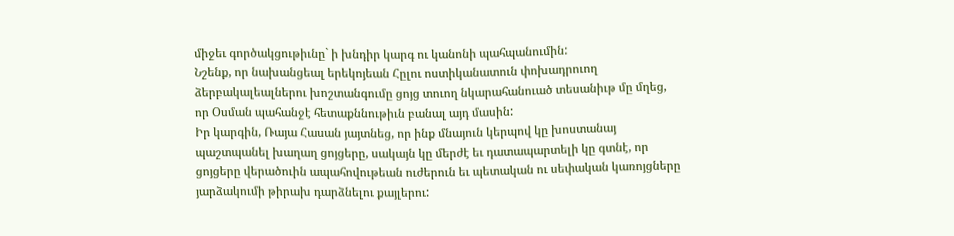միջեւ գործակցութիւնը` ի խնդիր կարգ ու կանոնի պահպանումին:
Նշենք, որ նախանցեալ երեկոյեան Հըլու ոստիկանատուն փոխադրուող ձերբակալեալներու խոշտանգումը ցոյց տուող նկարահանուած տեսանիւթ մը մղեց, որ Օսման պահանջէ հետաքննութիւն բանալ այդ մասին:
Իր կարգին, Ռայա Հասան յայտնեց, որ ինք մնայուն կերպով կը խոստանայ պաշտպանել խաղաղ ցոյցերը, սակայն կը մերժէ եւ դատապարտելի կը գտնէ, որ ցոյցերը վերածուին ապահովութեան ուժերուն եւ պետական ու սեփական կառոյցները յարձակումի թիրախ դարձնելու քայլերու: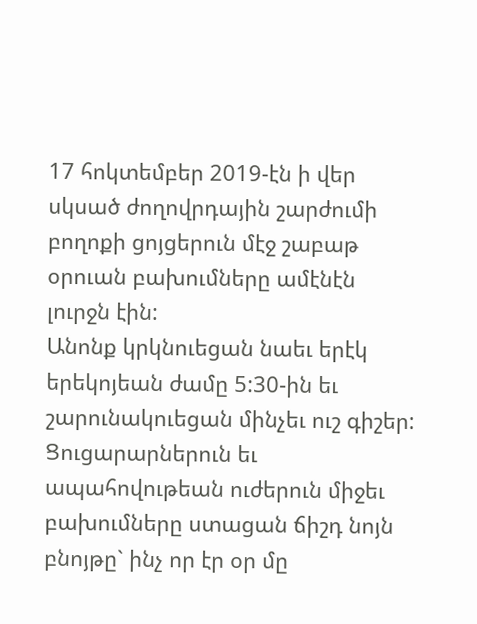17 հոկտեմբեր 2019-էն ի վեր սկսած ժողովրդային շարժումի բողոքի ցոյցերուն մէջ շաբաթ օրուան բախումները ամէնէն լուրջն էին:
Անոնք կրկնուեցան նաեւ երէկ երեկոյեան ժամը 5:30-ին եւ շարունակուեցան մինչեւ ուշ գիշեր:
Ցուցարարներուն եւ ապահովութեան ուժերուն միջեւ բախումները ստացան ճիշդ նոյն բնոյթը` ինչ որ էր օր մը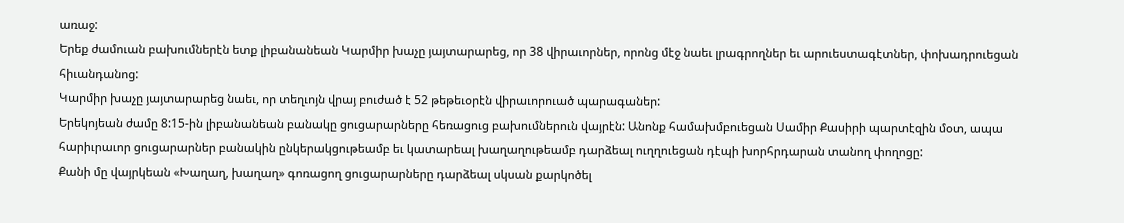առաջ:
Երեք ժամուան բախումներէն ետք լիբանանեան Կարմիր խաչը յայտարարեց, որ 38 վիրաւորներ, որոնց մէջ նաեւ լրագրողներ եւ արուեստագէտներ, փոխադրուեցան հիւանդանոց:
Կարմիր խաչը յայտարարեց նաեւ, որ տեղւոյն վրայ բուժած է 52 թեթեւօրէն վիրաւորուած պարագաներ:
Երեկոյեան ժամը 8:15-ին լիբանանեան բանակը ցուցարարները հեռացուց բախումներուն վայրէն: Անոնք համախմբուեցան Սամիր Քասիրի պարտէզին մօտ, ապա հարիւրաւոր ցուցարարներ բանակին ընկերակցութեամբ եւ կատարեալ խաղաղութեամբ դարձեալ ուղղուեցան դէպի խորհրդարան տանող փողոցը:
Քանի մը վայրկեան «Խաղաղ, խաղաղ» գոռացող ցուցարարները դարձեալ սկսան քարկոծել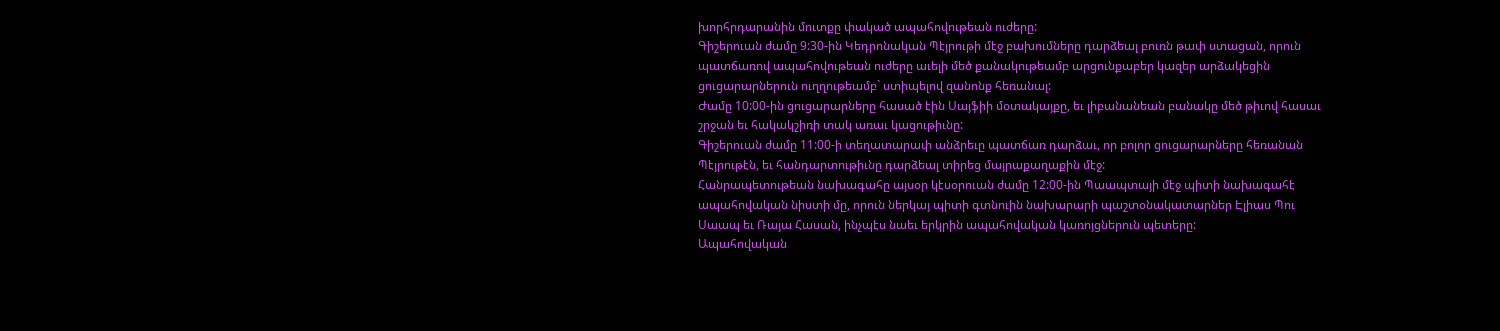խորհրդարանին մուտքը փակած ապահովութեան ուժերը:
Գիշերուան ժամը 9:30-ին Կեդրոնական Պէյրութի մէջ բախումները դարձեալ բուռն թափ ստացան, որուն պատճառով ապահովութեան ուժերը աւելի մեծ քանակութեամբ արցունքաբեր կազեր արձակեցին ցուցարարներուն ուղղութեամբ` ստիպելով զանոնք հեռանալ:
Ժամը 10:00-ին ցուցարարները հասած էին Սայֆիի մօտակայքը, եւ լիբանանեան բանակը մեծ թիւով հասաւ շրջան եւ հակակշիռի տակ առաւ կացութիւնը:
Գիշերուան ժամը 11:00-ի տեղատարափ անձրեւը պատճառ դարձաւ, որ բոլոր ցուցարարները հեռանան Պէյրութէն, եւ հանդարտութիւնը դարձեալ տիրեց մայրաքաղաքին մէջ:
Հանրապետութեան նախագահը այսօր կէսօրուան ժամը 12:00-ին Պաապտայի մէջ պիտի նախագահէ ապահովական նիստի մը, որուն ներկայ պիտի գտնուին նախարարի պաշտօնակատարներ Էլիաս Պու Սաապ եւ Ռայա Հասան, ինչպէս նաեւ երկրին ապահովական կառոյցներուն պետերը:
Ապահովական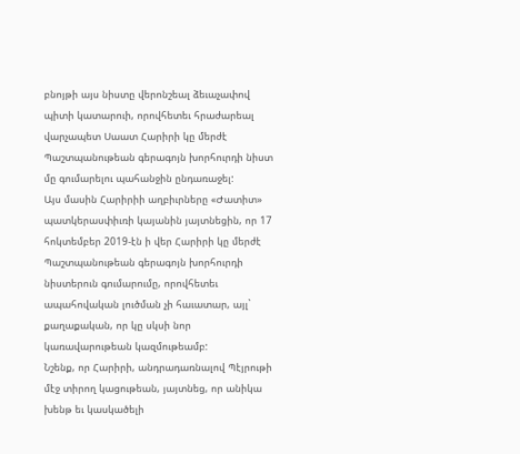բնոյթի այս նիստը վերոնշեալ ձեւաչափով պիտի կատարուի, որովհետեւ հրաժարեալ վարչապետ Սաատ Հարիրի կը մերժէ Պաշտպանութեան գերագոյն խորհուրդի նիստ մը գումարելու պահանջին ընդառաջել:
Այս մասին Հարիրիի աղբիւրները «Ժատիտ» պատկերասփիւռի կայանին յայտնեցին, որ 17 հոկտեմբեր 2019-էն ի վեր Հարիրի կը մերժէ Պաշտպանութեան գերագոյն խորհուրդի նիստերուն գումարումը, որովհետեւ ապահովական լուծման չի հաւատար, այլ` քաղաքական, որ կը սկսի նոր կառավարութեան կազմութեամբ:
Նշենք, որ Հարիրի, անդրադառնալով Պէյրութի մէջ տիրող կացութեան, յայտնեց, որ անիկա խենթ եւ կասկածելի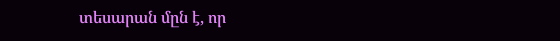տեսարան մըն է, որ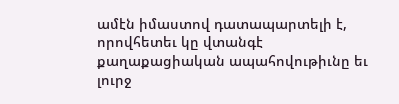ամէն իմաստով դատապարտելի է, որովհետեւ կը վտանգէ քաղաքացիական ապահովութիւնը եւ լուրջ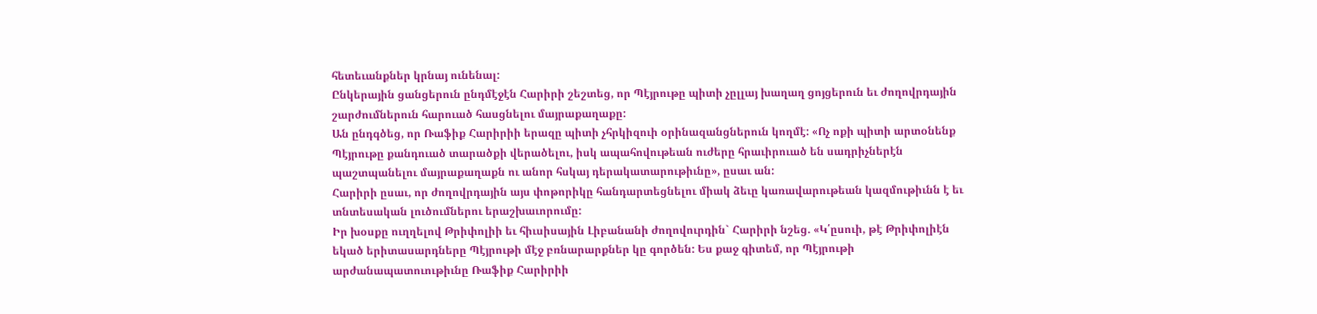հետեւանքներ կրնայ ունենալ:
Ընկերային ցանցերուն ընդմէջէն Հարիրի շեշտեց, որ Պէյրութը պիտի չըլլայ խաղաղ ցոյցերուն եւ ժողովրդային շարժումներուն հարուած հասցնելու մայրաքաղաքը:
Ան ընդգծեց, որ Ռաֆիք Հարիրիի երազը պիտի չհրկիզուի օրինազանցներուն կողմէ: «Ոչ ոքի պիտի արտօնենք Պէյրութը քանդուած տարածքի վերածելու, իսկ ապահովութեան ուժերը հրաւիրուած են սադրիչներէն պաշտպանելու մայրաքաղաքն ու անոր հսկայ դերակատարութիւնը», ըսաւ ան:
Հարիրի ըսաւ, որ ժողովրդային այս փոթորիկը հանդարտեցնելու միակ ձեւը կառավարութեան կազմութիւնն է եւ տնտեսական լուծումներու երաշխաւորումը:
Իր խօսքը ուղղելով Թրիփոլիի եւ հիւսիսային Լիբանանի ժողովուրդին` Հարիրի նշեց. «Կ՛ըսուի, թէ Թրիփոլիէն եկած երիտասարդները Պէյրութի մէջ բռնարարքներ կը գործեն: Ես քաջ գիտեմ, որ Պէյրութի արժանապատուութիւնը Ռաֆիք Հարիրիի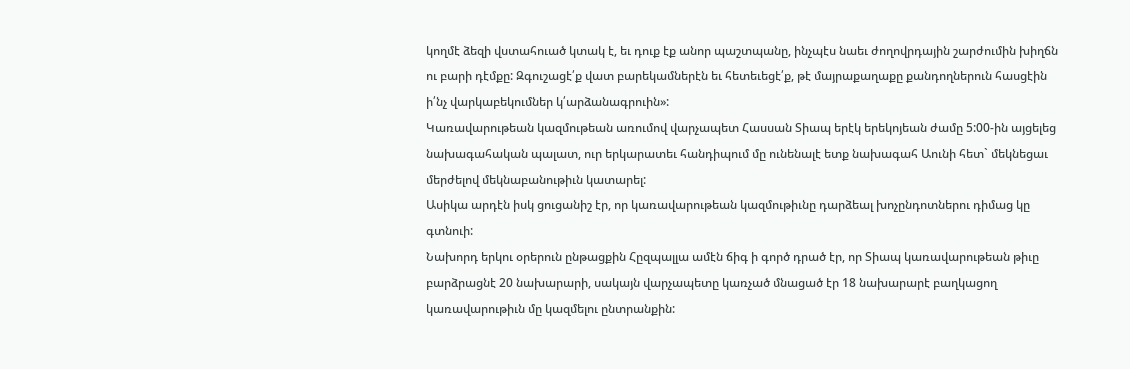կողմէ ձեզի վստահուած կտակ է, եւ դուք էք անոր պաշտպանը, ինչպէս նաեւ ժողովրդային շարժումին խիղճն ու բարի դէմքը: Զգուշացէ՛ք վատ բարեկամներէն եւ հետեւեցէ՛ք, թէ մայրաքաղաքը քանդողներուն հասցէին ի՛նչ վարկաբեկումներ կ՛արձանագրուին»:
Կառավարութեան կազմութեան առումով վարչապետ Հասսան Տիապ երէկ երեկոյեան ժամը 5:00-ին այցելեց նախագահական պալատ, ուր երկարատեւ հանդիպում մը ունենալէ ետք նախագահ Աունի հետ` մեկնեցաւ մերժելով մեկնաբանութիւն կատարել:
Ասիկա արդէն իսկ ցուցանիշ էր, որ կառավարութեան կազմութիւնը դարձեալ խոչընդոտներու դիմաց կը գտնուի:
Նախորդ երկու օրերուն ընթացքին Հըզպալլա ամէն ճիգ ի գործ դրած էր, որ Տիապ կառավարութեան թիւը բարձրացնէ 20 նախարարի, սակայն վարչապետը կառչած մնացած էր 18 նախարարէ բաղկացող կառավարութիւն մը կազմելու ընտրանքին: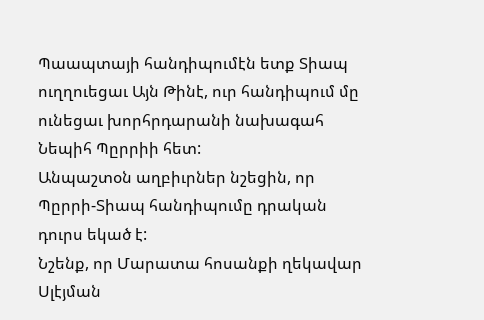Պաապտայի հանդիպումէն ետք Տիապ ուղղուեցաւ Այն Թինէ, ուր հանդիպում մը ունեցաւ խորհրդարանի նախագահ Նեպիհ Պըրրիի հետ:
Անպաշտօն աղբիւրներ նշեցին, որ Պըրրի-Տիապ հանդիպումը դրական դուրս եկած է:
Նշենք, որ Մարատա հոսանքի ղեկավար Սլէյման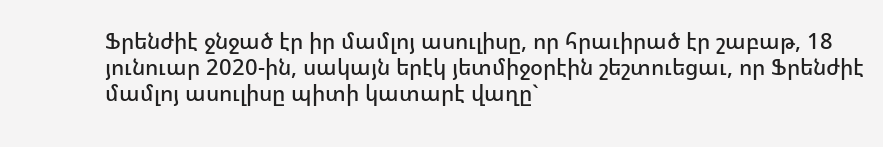Ֆրենժիէ ջնջած էր իր մամլոյ ասուլիսը, որ հրաւիրած էր շաբաթ, 18 յունուար 2020-ին, սակայն երէկ յետմիջօրէին շեշտուեցաւ, որ Ֆրենժիէ մամլոյ ասուլիսը պիտի կատարէ վաղը`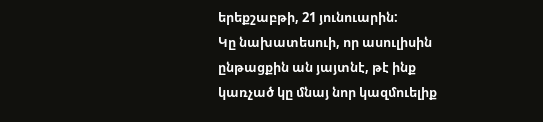երեքշաբթի, 21 յունուարին:
Կը նախատեսուի, որ ասուլիսին ընթացքին ան յայտնէ, թէ ինք կառչած կը մնայ նոր կազմուելիք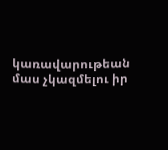կառավարութեան մաս չկազմելու իր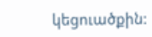կեցուածքին: